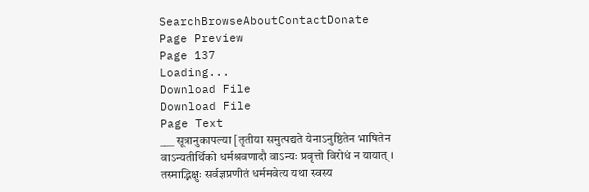SearchBrowseAboutContactDonate
Page Preview
Page 137
Loading...
Download File
Download File
Page Text
___ सूत्रानुकापल्या [तृतीया समुत्पद्यते येनाऽनुष्ठितेन भाषितेन वाऽन्यतीर्थिको धर्मश्रवणादौ वाऽन्यः प्रवृत्तो विरोधं न यायात् । तस्माद्भिक्षुः सर्वज्ञप्रणीतं धर्ममवेत्य यथा स्वस्य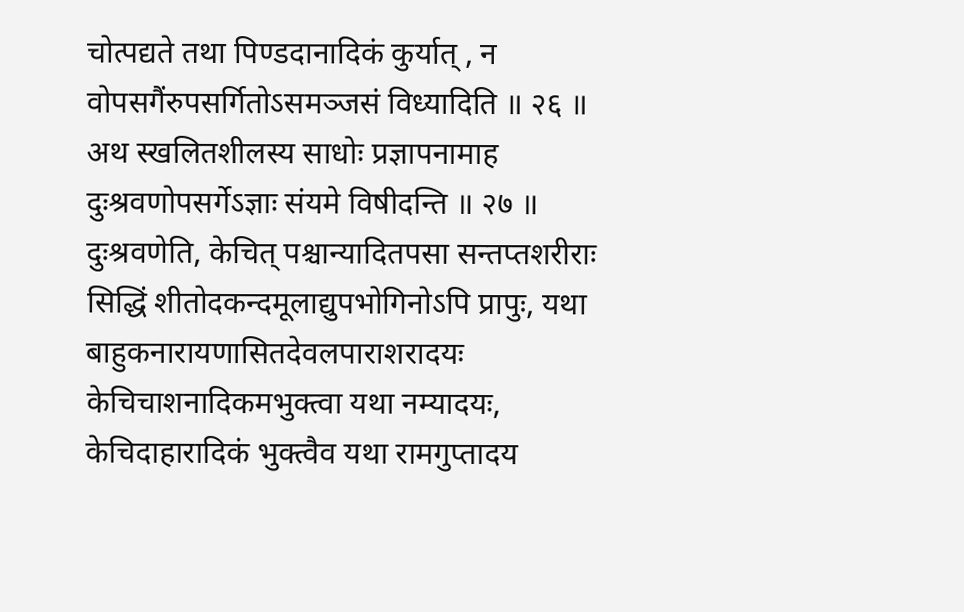चोत्पद्यते तथा पिण्डदानादिकं कुर्यात् , न वोपसगैंरुपसर्गितोऽसमञ्जसं विध्यादिति ॥ २६ ॥ अथ स्खलितशीलस्य साधोः प्रज्ञापनामाह दुःश्रवणोपसर्गेऽज्ञाः संयमे विषीदन्ति ॥ २७ ॥ दुःश्रवणेति, केचित् पश्चान्यादितपसा सन्तप्तशरीराः सिद्धिं शीतोदकन्दमूलाद्युपभोगिनोऽपि प्रापुः, यथा बाहुकनारायणासितदेवलपाराशरादयः केचिचाशनादिकमभुक्त्वा यथा नम्यादयः, केचिदाहारादिकं भुक्त्वैव यथा रामगुप्तादय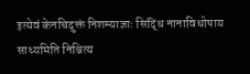इत्येवं केनचिदुक्तं निशम्याज्ञाः सिद्धिं नानाविधोपाय साध्यमिति निश्चित्य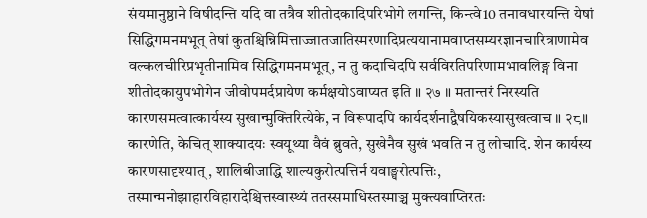संयमानुष्ठाने विषीदन्ति यदि वा तत्रैव शीतोदकादिपरिभोगे लगन्ति, किन्त्वे10 तनावधारयन्ति येषां सिद्धिगमनमभूत् तेषां कुतश्चिन्निमित्ताज्जातजातिस्मरणादिप्रत्ययानामवाप्तसम्यरज्ञानचारित्राणामेव वल्कलचीरिप्रभृतीनामिव सिद्धिगमनमभूत्, न तु कदाचिदपि सर्वविरतिपरिणामभावलिङ्ग विना शीतोदकायुपभोगेन जीवोपमर्दप्रायेण कर्मक्षयोऽवाप्यत इति ॥ २७ ॥ मतान्तरं निरस्यति कारणसमत्वात्कार्यस्य सुखान्मुक्तिरित्येके, न विरूपादपि कार्यदर्शनाद्वैषयिकस्यासुखत्वाच ॥ २८॥ कारणेति, केचित् शाक्यादयः स्वयूथ्या वैवं ब्रुवते, सुखेनैव सुखं भवति न तु लोचादि. शेन कार्यस्य कारणसादृश्यात् , शालिबीजाद्धि शाल्यकुरोत्पत्तिर्न यवाङ्घरोत्पत्तिः, तस्मान्मनोझाहारविहारादेश्चित्तस्वास्थ्यं ततस्समाधिस्तस्माञ्च मुक्त्यवाप्तिरतः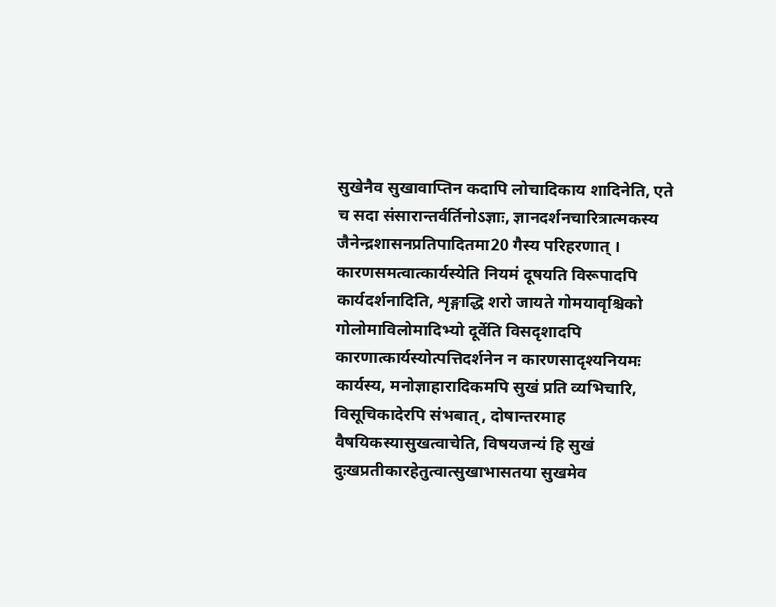सुखेनैव सुखावाप्तिन कदापि लोचादिकाय शादिनेति, एते च सदा संसारान्तर्वर्तिनोऽज्ञाः, ज्ञानदर्शनचारित्रात्मकस्य जैनेन्द्रशासनप्रतिपादितमा20 गैस्य परिहरणात् । कारणसमत्वात्कार्यस्येति नियमं दूषयति विरूपादपि कार्यदर्शनादिति, शृङ्गाद्धि शरो जायते गोमयावृश्चिको गोलोमाविलोमादिभ्यो दूर्वेति विसदृशादपि कारणात्कार्यस्योत्पत्तिदर्शनेन न कारणसादृश्यनियमः कार्यस्य, मनोज्ञाहारादिकमपि सुखं प्रति व्यभिचारि, विसूचिकादेरपि संभबात्, दोषान्तरमाह वैषयिकस्यासुखत्वाचेति, विषयजन्यं हि सुखं दुःखप्रतीकारहेतुत्वात्सुखाभासतया सुखमेव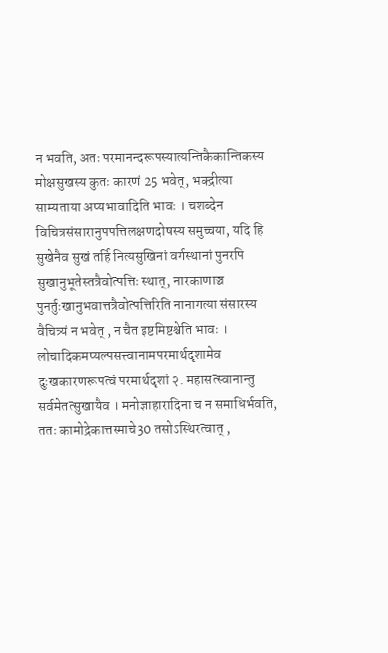न भवति, अतः परमानन्दरूपस्यात्यन्तिकैकान्तिकस्य मोक्षसुखस्य कुतः कारणं 25 भवेत्, भक्द्रीत्या साम्यताया अप्यभावादिति भावः । चशब्देन विचित्रसंसारानुपपत्तिलक्षणदोषस्य समुच्चया, यदि हि सुखेनैव सुखं तर्हि नित्यसुखिनां वर्गस्थानां पुनरपि सुखानुभूतेस्तत्रैवोत्पत्तिः स्थात्, नारकाणाञ्च पुनर्तुःखानुभवात्तत्रैवोत्पत्तिरिति नानागत्या संसारस्य वैचित्र्यं न भवेत् , न चैत इष्टमिष्टश्चेति भावः । लोचादिकमप्यल्पसत्त्वानामपरमार्थदृशामेव दुःखकारणरूपत्वं परमार्थदृशां २. महासत्स्वानान्तु सर्वमेतत्सुखायैव । मनोज्ञाहारादिना च न समाधिर्भवति, ततः कामोद्रेकात्तस्माचे30 तसोऽस्थिरत्वात् ,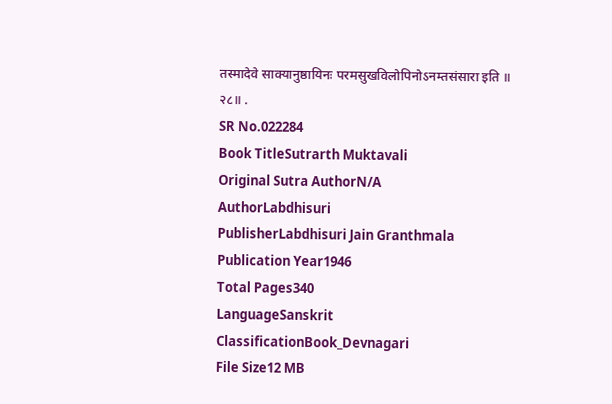तस्मादेवे साक्यानुष्ठायिनः परमसुखविलोपिनोऽनम्तसंसारा इति ॥ २८॥ .
SR No.022284
Book TitleSutrarth Muktavali
Original Sutra AuthorN/A
AuthorLabdhisuri
PublisherLabdhisuri Jain Granthmala
Publication Year1946
Total Pages340
LanguageSanskrit
ClassificationBook_Devnagari
File Size12 MB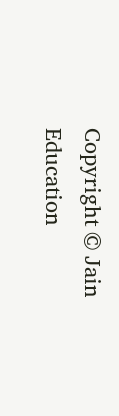Copyright © Jain Education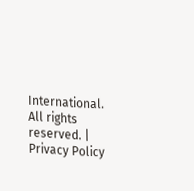International. All rights reserved. | Privacy Policy